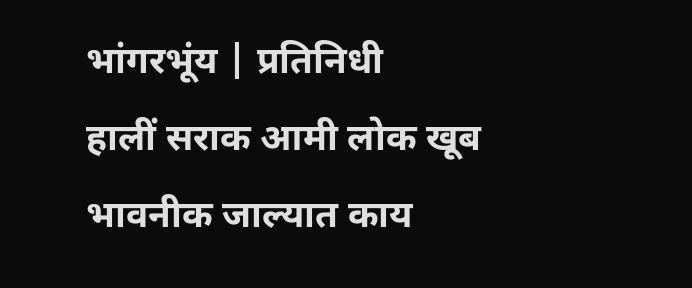भांगरभूंय | प्रतिनिधी
हालीं सराक आमी लोक खूब भावनीक जाल्यात काय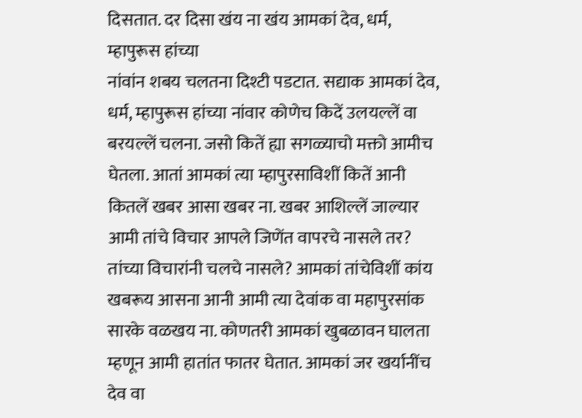दिसतात. दर दिसा खंय ना खंय आमकां देव, धर्म, म्हापुरूस हांच्या
नांवांन शबय चलतना दिश्टी पडटात. सद्याक आमकां देव, धर्म, म्हापुरूस हांच्या नांवार कोणेच किदें उलयल्लें वा बरयल्लें चलना. जसो कितें ह्या सगळ्याचो मक्तो आमीच घेतला. आतां आमकां त्या म्हापुरसाविशीं कितें आनी कितलें खबर आसा खबर ना. खबर आशिल्लें जाल्यार आमी तांचे विचार आपले जिणेंत वापरचे नासले तर? तांच्या विचारांनी चलचे नासले? आमकां तांचेविशीं कांय खबरूय आसना आनी आमी त्या देवांक वा महापुरसांक सारके वळखय ना. कोणतरी आमकां खुबळावन घालता म्हणून आमी हातांत फातर घेतात. आमकां जर खर्यानींच देव वा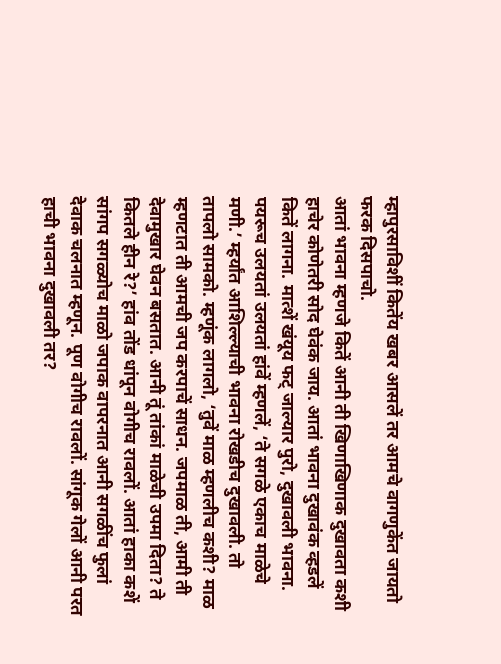म्हापुरसाविशीं कितेंय खबर आसलें तर आमचे वागणुकेंत जायतो फरक दिसपाचो.
आतां भावना म्हणजे कितें आनी ती खिणाखिणाक दुखावता कशी हाचेर कोणेतरी सोद घेवंक जाय. आतां भावना दुखावंक व्हडलें कितें लागना. मात्शें खंयूय फट् जाल्यार पुरो, दुखावली भावना. पयरूच उलयतां उलयतां हांवें म्हणलें, ‘ते सगळे एकाच माळेचे मणी.’ म्हर्यांत आशिल्ल्याची भावना रोखडीच दुखावली. तो तापलो सामको. म्हणूंक लागलो, ‘तुवें माळ म्हणलीच कशी? माळ म्हणटात ती आमची जप करपाचें साधन. जपमाळ ती, आमी ती देवामुखार घेवन बसतात. आनी तूं तांकां माळेची उपमा दिता? ते कितले हीन रे?’ हांव तोंड धांपून वोगीच रावलों. आतां हाका कशें सांगप सगळ्योच माळो जपाक वापरनात आनी सगळींच फुलां देवाक चलनात म्हणून. पूण वोगीच रावलों. सांगूक गेलों आनी परत हाची भावना दुखावली तर?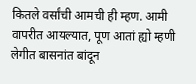कितले वर्सांची आमची ही म्हण. आमी वापरीत आयल्यात, पूण आतां ह्यो म्हणी लेगीत बासनांत बांदून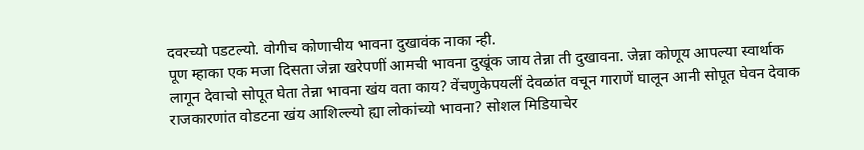दवरच्यो पडटल्यो. वोगीच कोणाचीय भावना दुखावंक नाका न्ही.
पूण म्हाका एक मजा दिसता जेन्ना खरेपणीं आमची भावना दुखूंक जाय तेन्ना ती दुखावना. जेन्ना कोणूय आपल्या स्वार्थाक लागून देवाचो सोपूत घेता तेन्ना भावना खंय वता काय? वेंचणुकेपयलीं देवळांत वचून गाराणें घालून आनी सोपूत घेवन देवाक राजकारणांत वोडटना खंय आशिल्ल्यो ह्या लोकांच्यो भावना? सोशल मिडियाचेर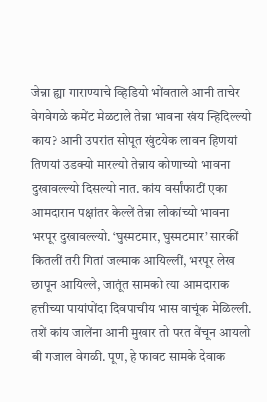जेन्ना ह्या गाराण्याचे व्हिडियो भोंवताले आनी ताचेर वेगवेगळे कमेंट मेळटाले तेन्ना भावना खंय न्हिदिल्ल्यो काय? आनी उपरांत सोपूत खुंटयेक लावन हिणयां तिणयां उडक्यो मारल्यो तेन्नाय कोणाच्यो भावना दुखावल्ल्यो दिसल्यो नात. कांय वर्सांफाटीं एका आमदारान पक्षांतर केल्लें तेन्ना लोकांच्यो भावना भरपूर दुखावल्ल्यो. ‘घुस्मटमार, घुस्मटमार’ सारकीं कितलीं तरी गितां जल्माक आयिल्लीं, भरपूर लेख छापून आयिल्ले, जातूंत सामको त्या आमदाराक हत्तीच्या पायांपोंदा दिवपाचीय भास वाचूंक मेळिल्ली. तशें कांय जालेंना आनी मुखार तो परत वेंचून आयलो बी गजाल वेगळी. पूण, हे फावट सामके देवाक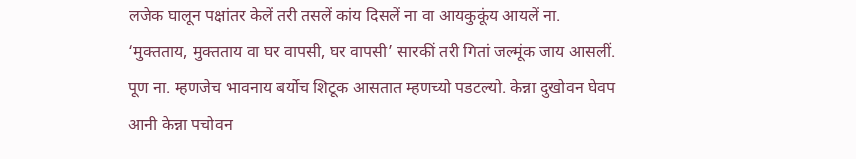लजेक घालून पक्षांतर केलें तरी तसलें कांय दिसलें ना वा आयकुकूंय आयलें ना. ‘मुक्तताय, मुक्तताय वा घर वापसी, घर वापसी’ सारकीं तरी गितां जल्मूंक जाय आसलीं. पूण ना. म्हणजेच भावनाय बर्योच शिटूक आसतात म्हणच्यो पडटल्यो. केन्ना दुखोवन घेवप आनी केन्ना पचोवन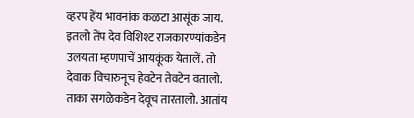व्हरप हेंय भावनांक कळटा आसूंक जाय.
इतलो तेंप देव विशिश्ट राजकारण्यांकडेन उलयता म्हणपाचें आयकूंक येतालें. तो देवाक विचारुनूच हेवटेन तेवटेन वतालो. ताका सगळेकडेन देवूच तारतालो. आतांय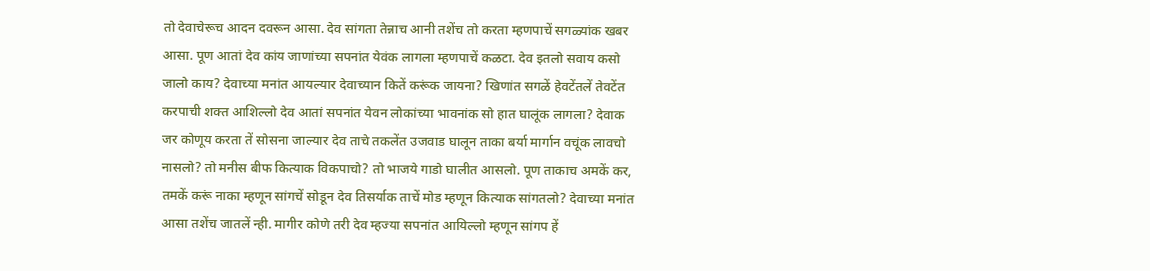तो देवाचेरूच आदन दवरून आसा. देव सांगता तेन्नाच आनी तशेंच तो करता म्हणपाचें सगळ्यांक खबर आसा. पूण आतां देव कांय जाणांच्या सपनांत येवंक लागला म्हणपाचें कळटा. देव इतलो सवाय कसो जालो काय? देवाच्या मनांत आयल्यार देवाच्यान कितें करूंक जायना? खिणांत सगळें हेवटेंतलें तेवटेंत करपाची शक्त आशिल्लो देव आतां सपनांत येवन लोकांच्या भावनांक सो हात घालूंक लागला? देवाक जर कोणूय करता तें सोसना जाल्यार देव ताचे तकलेंत उजवाड घालून ताका बर्या मार्गान वचूंक लावचो नासलो? तो मनीस बीफ कित्याक विकपाचो? तो भाजये गाडो घालीत आसलो. पूण ताकाच अमकें कर, तमकें करूं नाका म्हणून सांगचें सोडून देव तिसर्याक ताचें मोड म्हणून कित्याक सांगतलो? देवाच्या मनांत आसा तशेंच जातलें न्ही. मागीर कोणे तरी देव म्हज्या सपनांत आयिल्लो म्हणून सांगप हें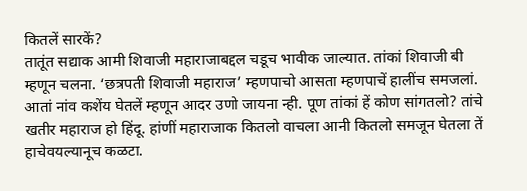कितलें सारकें?
तातूंत सद्याक आमी शिवाजी महाराजाबद्दल चडूच भावीक जाल्यात. तांकां शिवाजी बी म्हणून चलना. ‘छत्रपती शिवाजी महाराज’ म्हणपाचो आसता म्हणपाचें हालींच समजलां. आतां नांव कशेंय घेतलें म्हणून आदर उणो जायना न्ही. पूण तांकां हें कोण सांगतलो? तांचे खतीर महाराज हो हिंदू. हांणीं महाराजाक कितलो वाचला आनी कितलो समजून घेतला तें हाचेवयल्यानूच कळटा.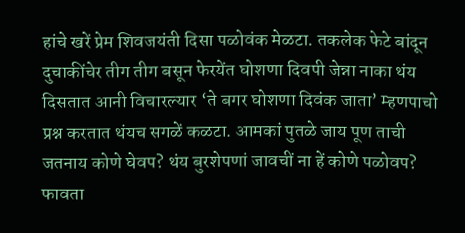हांचे खरें प्रेम शिवजयंती दिसा पळोवंक मेळटा. तकलेक फेटे बांदून दुचाकींचेर तीग तीग बसून फेरयेंत घोशणा दिवपी जेन्ना नाका थंय दिसतात आनी विचारल्यार ‘ते बगर घोशणा दिवंक जाता’ म्हणपाचो प्रश्न करतात थंयच सगळें कळटा. आमकां पुतळे जाय पूण ताची जतनाय कोणे घेवप? थंय बुरशेपणां जावचीं ना हें कोणे पळोवप? फावता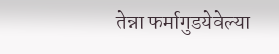तेन्ना फर्मागुडयेवेल्या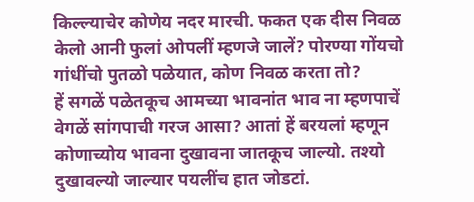किल्ल्याचेर कोणेय नदर मारची. फकत एक दीस निवळ केलो आनी फुलां ओपलीं म्हणजे जालें? पोरण्या गोंयचो गांधींचो पुतळो पळेयात, कोण निवळ करता तो?
हें सगळें पळेतकूच आमच्या भावनांत भाव ना म्हणपाचें वेगळें सांगपाची गरज आसा? आतां हें बरयलां म्हणून कोणाच्योय भावना दुखावना जातकूच जाल्यो. तश्यो दुखावल्यो जाल्यार पयलींच हात जोडटां.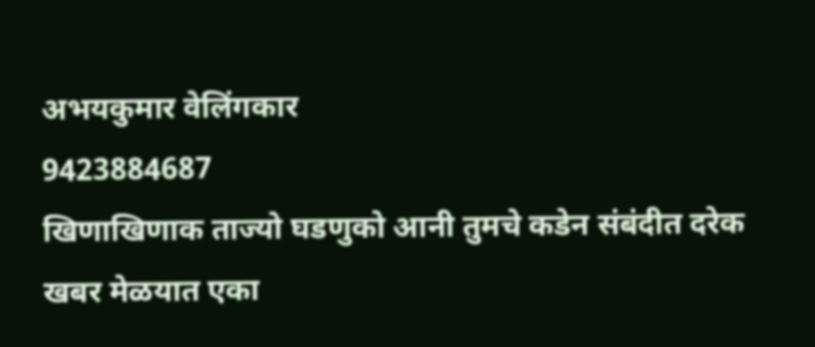अभयकुमार वेलिंगकार
9423884687
खिणाखिणाक ताज्यो घडणुको आनी तुमचे कडेन संबंदीत दरेक खबर मेळयात एका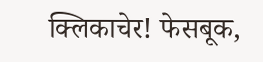क्लिकाचेर! फेसबूक,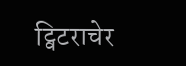ट्विटराचेर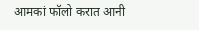आमकां फॉलो करात आनी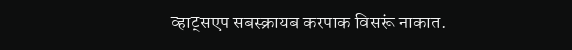व्हाट्सएप सबस्क्रायब करपाक विसरूं नाकात.